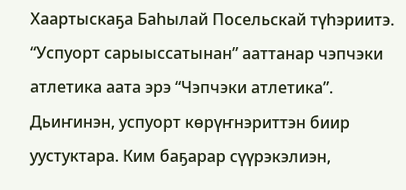Хаартыскаҕа Баһылай Посельскай түһэриитэ.
“Успуорт сарыыссатынан” ааттанар чэпчэки атлетика аата эрэ “Чэпчэки атлетика”. Дьиҥинэн, успуорт көрүҥнэриттэн биир уустуктара. Ким баҕарар сүүрэкэлиэн,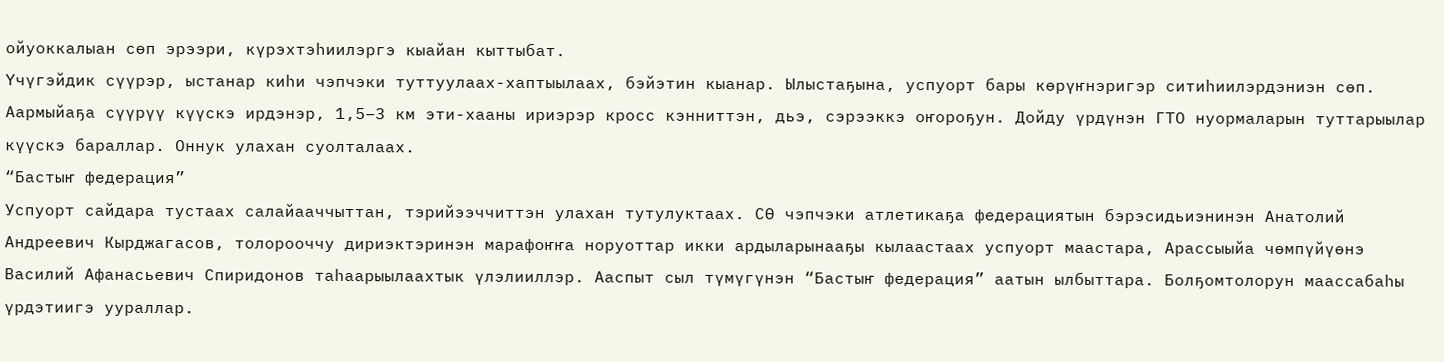ойуоккалыан сөп эрээри, күрэхтэһиилэргэ кыайан кыттыбат.
Үчүгэйдик сүүрэр, ыстанар киһи чэпчэки туттуулаах-хаптыылаах, бэйэтин кыанар. Ылыстаҕына, успуорт бары көрүҥнэригэр ситиһиилэрдэниэн сөп. Аармыйаҕа сүүрүү күүскэ ирдэнэр, 1,5–3 км эти-хааны ириэрэр кросс кэнниттэн, дьэ, сэрээккэ оҥороҕун. Дойду үрдүнэн ГТО нуормаларын туттарыылар күүскэ бараллар. Оннук улахан суолталаах.
“Бастыҥ федерация”
Успуорт сайдара тустаах салайааччыттан, тэрийээччиттэн улахан тутулуктаах. СӨ чэпчэки атлетикаҕа федерациятын бэрэсидьиэнинэн Анатолий Андреевич Кырджагасов, толорооччу дириэктэринэн марафоҥҥа норуоттар икки ардыларынааҕы кылаастаах успуорт маастара, Арассыыйа чөмпүйүөнэ Василий Афанасьевич Спиридонов таһаарыылаахтык үлэлииллэр. Ааспыт сыл түмүгүнэн “Бастыҥ федерация” аатын ылбыттара. Болҕомтолорун маассабаһы үрдэтиигэ уураллар.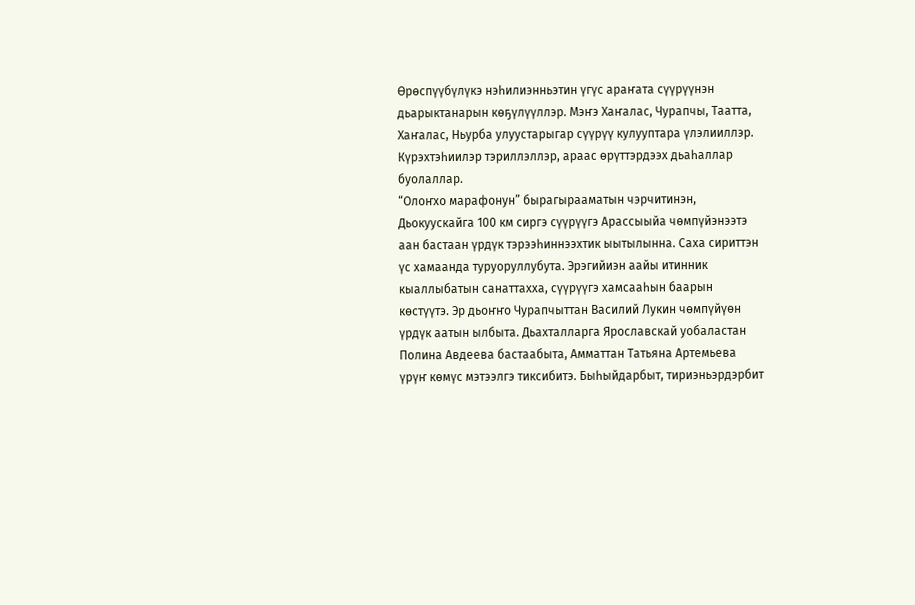Өрөспүүбүлүкэ нэһилиэнньэтин үгүс араҥата сүүрүүнэн дьарыктанарын көҕүлүүллэр. Мэҥэ Хаҥалас, Чурапчы, Таатта, Хаҥалас, Ньурба улуустарыгар сүүрүү кулууптара үлэлииллэр. Күрэхтэһиилэр тэриллэллэр, араас өрүттэрдээх дьаһаллар буолаллар.
“Олоҥхо марафонун” бырагырааматын чэрчитинэн, Дьокуускайга 100 км сиргэ сүүрүүгэ Арассыыйа чөмпүйэнээтэ аан бастаан үрдүк тэрээһиннээхтик ыытылынна. Саха сириттэн үс хамаанда туруоруллубута. Эрэгийиэн аайы итинник кыаллыбатын санаттахха, сүүрүүгэ хамсааһын баарын көстүүтэ. Эр дьоҥҥо Чурапчыттан Василий Лукин чөмпүйүөн үрдүк аатын ылбыта. Дьахталларга Ярославскай уобаластан Полина Авдеева бастаабыта, Амматтан Татьяна Артемьева үрүҥ көмүс мэтээлгэ тиксибитэ. Быһыйдарбыт, тириэньэрдэрбит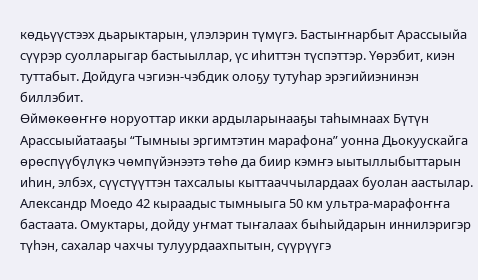көдьүүстээх дьарыктарын, үлэлэрин түмүгэ. Бастыҥнарбыт Арассыыйа сүүрэр суолларыгар бастыыллар, үс иһиттэн түспэттэр. Үөрэбит, киэн туттабыт. Дойдуга чэгиэн-чэбдик олоҕу тутуһар эрэгийиэнинэн биллэбит.
Өймөкөөҥҥө норуоттар икки ардыларынааҕы таһымнаах Бүтүн Арассыыйатааҕы “Тымныы эргимтэтин марафона” уонна Дьокуускайга өрөспүүбүлүкэ чөмпүйэнээтэ төһө да биир кэмҥэ ыытыллыбыттарын иһин, элбэх, сүүстүүттэн тахсалыы кыттааччылардаах буолан аастылар. Александр Моедо 42 кыраадыс тымныыга 50 км ультра-марафоҥҥа бастаата. Омуктары, дойду уҥмат тыҥалаах быһыйдарын иннилэригэр түһэн, сахалар чахчы тулуурдаахпытын, сүүрүүгэ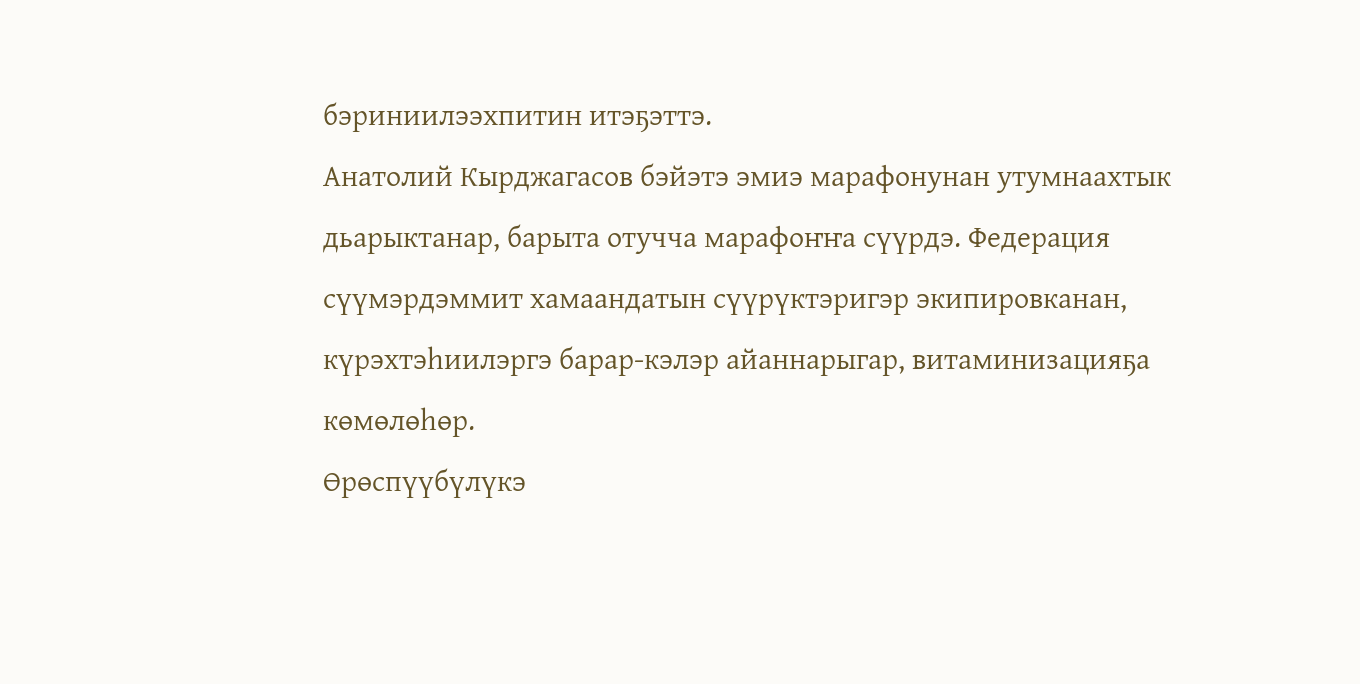бэриниилээхпитин итэҕэттэ.
Анатолий Кырджагасов бэйэтэ эмиэ марафонунан утумнаахтык дьарыктанар, барыта отучча марафоҥҥа сүүрдэ. Федерация сүүмэрдэммит хамаандатын сүүрүктэригэр экипировканан, күрэхтэһиилэргэ барар-кэлэр айаннарыгар, витаминизацияҕа көмөлөһөр.
Өрөспүүбүлүкэ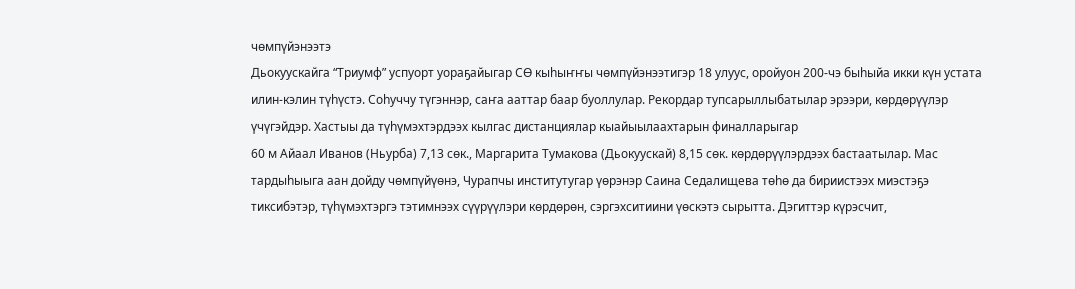чөмпүйэнээтэ
Дьокуускайга “Триумф” успуорт уораҕайыгар СӨ кыһыҥҥы чөмпүйэнээтигэр 18 улуус, оройуон 200‑чэ быһыйа икки күн устата илин-кэлин түһүстэ. Соһуччу түгэннэр, саҥа ааттар баар буоллулар. Рекордар тупсарыллыбатылар эрээри, көрдөрүүлэр үчүгэйдэр. Хастыы да түһүмэхтэрдээх кылгас дистанциялар кыайыылаахтарын финалларыгар
60 м Айаал Иванов (Ньурба) 7,13 сөк., Маргарита Тумакова (Дьокуускай) 8,15 сөк. көрдөрүүлэрдээх бастаатылар. Мас тардыһыыга аан дойду чөмпүйүөнэ, Чурапчы институтугар үөрэнэр Саина Седалищева төһө да бириистээх миэстэҕэ тиксибэтэр, түһүмэхтэргэ тэтимнээх сүүрүүлэри көрдөрөн, сэргэхситиини үөскэтэ сырытта. Дэгиттэр күрэсчит,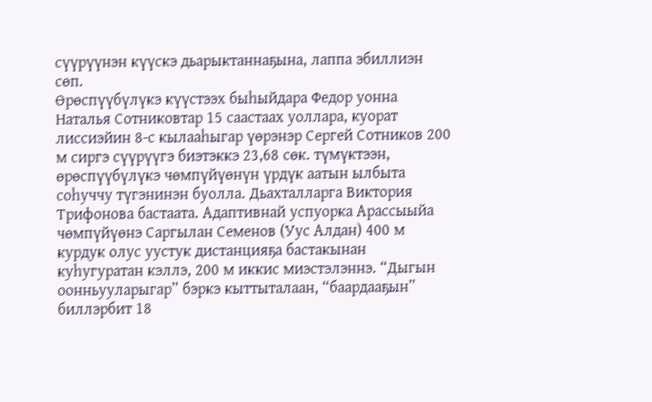сүүрүүнэн күүскэ дьарыктаннаҕына, лаппа эбиллиэн сөп.
Өрөспүүбүлүкэ күүстээх быһыйдара Федор уонна Наталья Сотниковтар 15 саастаах уоллара, куорат лиссиэйин 8‑с кылааһыгар үөрэнэр Сергей Сотников 200 м сиргэ сүүрүүгэ биэтэккэ 23,68 сөк. түмүктээн, өрөспүүбүлүкэ чөмпүйүөнүн үрдүк аатын ылбыта соһуччу түгэнинэн буолла. Дьахталларга Виктория Трифонова бастаата. Адаптивнай успуорка Арассыыйа чөмпүйүөнэ Саргылан Семенов (Уус Алдан) 400 м курдук олус уустук дистанцияҕа бастакынан куһугуратан кэллэ, 200 м иккис миэстэлэннэ. “Дыгын оонньууларыгар” бэркэ кыттыталаан, “баардааҕын” биллэрбит 18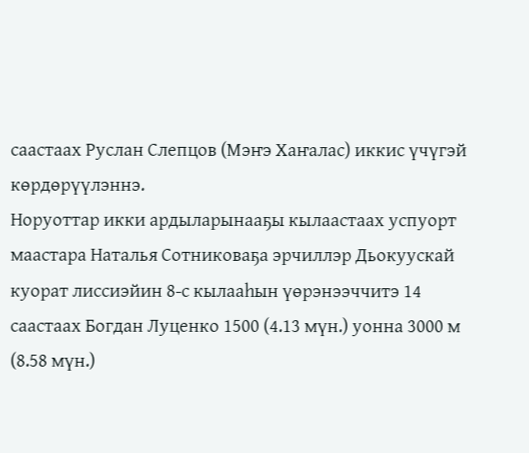саастаах Руслан Слепцов (Мэҥэ Хаҥалас) иккис үчүгэй көрдөрүүлэннэ.
Норуоттар икки ардыларынааҕы кылаастаах успуорт маастара Наталья Сотниковаҕа эрчиллэр Дьокуускай куорат лиссиэйин 8‑с кылааһын үөрэнээччитэ 14 саастаах Богдан Луценко 1500 (4.13 мүн.) уонна 3000 м (8.58 мүн.)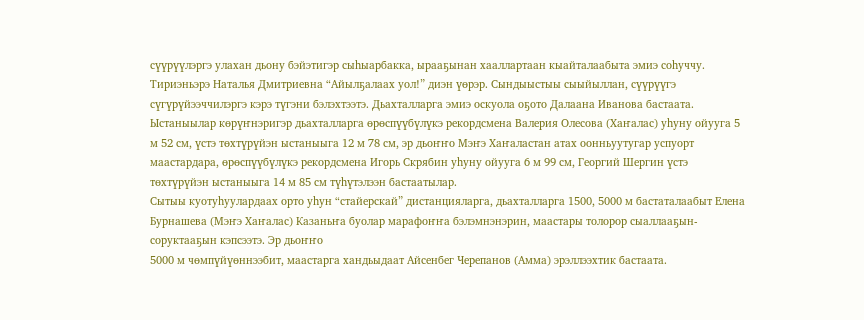сүүрүүлэргэ улахан дьону бэйэтигэр сыһыарбакка, ырааҕынан хааллартаан кыайталаабыта эмиэ соһуччу. Тириэньэрэ Наталья Дмитриевна “Айылҕалаах уол!” диэн үөрэр. Сындыыстыы сыыйыллан, сүүрүүгэ сүгүрүйээччилэргэ кэрэ түгэни бэлэхтээтэ. Дьахталларга эмиэ оскуола оҕото Далаана Иванова бастаата.
Ыстаныылар көрүҥнэригэр дьахталларга өрөспүүбүлүкэ рекордсмена Валерия Олесова (Хаҥалас) уһуну ойууга 5 м 52 см, үстэ төхтүрүйэн ыстаныыга 12 м 78 см, эр дьоҥҥо Мэҥэ Хаҥаластан атах оонньуутугар успуорт маастардара, өрөспүүбүлүкэ рекордсмена Игорь Скрябин уһуну ойууга 6 м 99 см, Георгий Шергин үстэ төхтүрүйэн ыстаныыга 14 м 85 см түһүтэлээн бастаатылар.
Сытыы куотуһуулардаах орто уһун “стайерскай” дистанцияларга, дьахталларга 1500, 5000 м бастаталаабыт Елена Бурнашева (Мэҥэ Хаҥалас) Казаньҥа буолар марафоҥҥа бэлэмнэнэрин, маастары толорор сыаллааҕын-соруктааҕын кэпсээтэ. Эр дьоҥҥо
5000 м чөмпүйүөннээбит, маастарга хандьыдаат Айсенбег Черепанов (Амма) эрэллээхтик бастаата.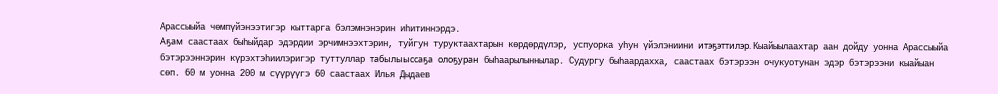Арассыыйа чөмпүйэнээтигэр кыттарга бэлэмнэнэрин иһитиннэрдэ.
Аҕам саастаах быһыйдар эдэрдии эрчимнээхтэрин, туйгун туруктаахтарын көрдөрдүлэр, успуорка уһун үйэлэниини итэҕэттилэр. Кыайыылаахтар аан дойду уонна Арассыыйа бэтэрээннэрин күрэхтэһиилэригэр туттуллар табылыыссаҕа олоҕуран быһаарылыннылар. Судургу быһаардахха, саастаах бэтэрээн очукуотунан эдэр бэтэрээни кыайыан сөп. 60 м уонна 200 м сүүрүүгэ 60 саастаах Илья Дыдаев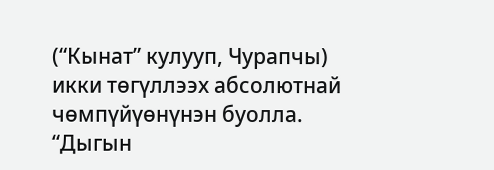(“Кынат” кулууп, Чурапчы) икки төгүллээх абсолютнай чөмпүйүөнүнэн буолла. “Дыгын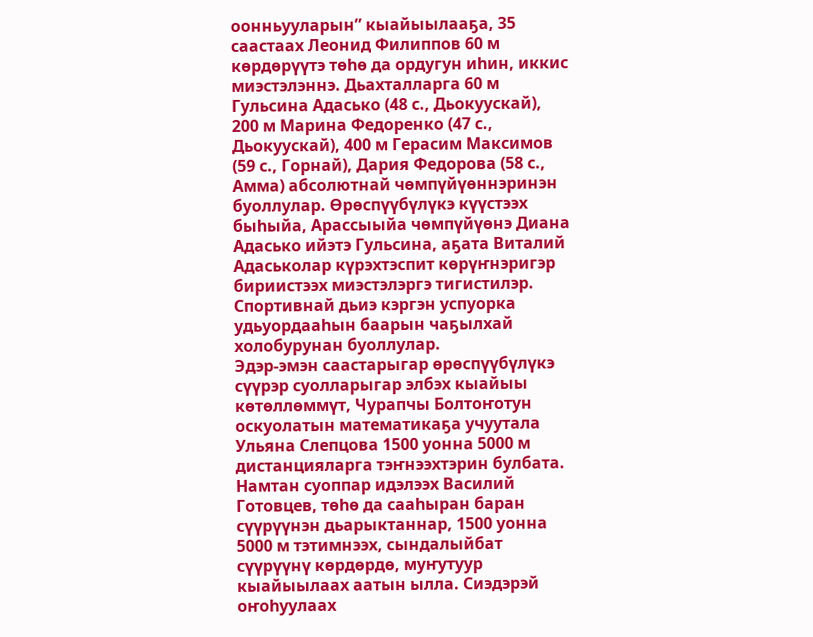оонньууларын” кыайыылааҕа, 35 саастаах Леонид Филиппов 60 м көрдөрүүтэ төһө да ордугун иһин, иккис миэстэлэннэ. Дьахталларга 60 м Гульсина Адасько (48 с., Дьокуускай), 200 м Марина Федоренко (47 с., Дьокуускай), 400 м Герасим Максимов
(59 с., Горнай), Дария Федорова (58 с., Амма) абсолютнай чөмпүйүөннэринэн буоллулар. Өрөспүүбүлүкэ күүстээх быһыйа, Арассыыйа чөмпүйүөнэ Диана Адасько ийэтэ Гульсина, аҕата Виталий Адаськолар күрэхтэспит көрүҥнэригэр бириистээх миэстэлэргэ тигистилэр. Спортивнай дьиэ кэргэн успуорка удьуордааһын баарын чаҕылхай холобурунан буоллулар.
Эдэр-эмэн саастарыгар өрөспүүбүлүкэ сүүрэр суолларыгар элбэх кыайыы көтөллөммүт, Чурапчы Болтоҥотун оскуолатын математикаҕа учуутала Ульяна Слепцова 1500 уонна 5000 м дистанцияларга тэҥнээхтэрин булбата. Намтан суоппар идэлээх Василий Готовцев, төһө да сааһыран баран сүүрүүнэн дьарыктаннар, 1500 уонна 5000 м тэтимнээх, сындалыйбат сүүрүүнү көрдөрдө, муҥутуур кыайыылаах аатын ылла. Сиэдэрэй оҥоһуулаах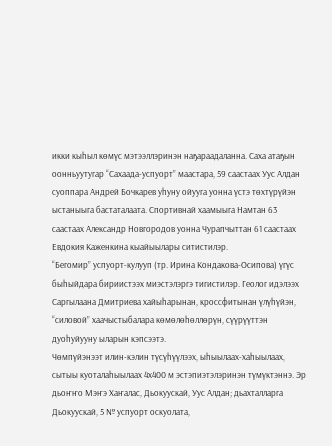икки кыһыл көмүс мэтээллэринэн наҕараадаланна. Саха атаҕын оонньуутугар “Сахаада-успуорт” маастара, 59 саастаах Уус Алдан суоппара Андрей Бочкарев уһуну ойууга уонна үстэ төхтүрүйэн ыстаныыга бастаталаата. Спортивнай хаамыыга Намтан 63 саастаах Александр Новгородов уонна Чурапчыттан 61 саастаах Евдокия Каженкина кыайыылары ситистилэр.
“Бегомир” успуорт-кулууп (тр. Ирина Кондакова-Осипова) үгүс быһыйдара бириистээх миэстэлэргэ тигистилэр. Геолог идэлээх Саргылаана Дмитриева хайыһарынан, кроссфитынан үлүһүйэн, “силовой” хаачыстыбалара көмөлөһөллөрүн, сүүрүүттэн дуоһуйууну ыларын кэпсээтэ.
Чөмпүйэнээт илин-кэлин түсүһүүлээх, ыһыылаах-хаһыылаах, сытыы куоталаһыылаах 4х400 м эстэпиэтэлэринэн түмүктэннэ. Эр дьоҥҥо Мэҥэ Хаҥалас, Дьокуускай, Уус Алдан; дьахталларга Дьокуускай, 5 № успуорт оскуолата,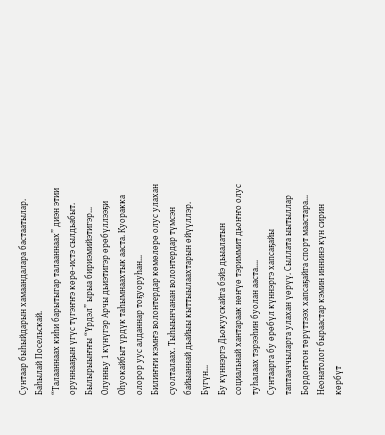Сунтаар быһыйдарын хамаандалара бастаатылар.
Баһылай Посельскай.
“Талааннаах киһи барытыгар талааннаах” диэн этии оруннааҕын үгүс түгэҥҥэ көрө-истэ сылдьабыт. Былырыыҥҥы “Үрдэл” ырыа бириэмийэтигэр…
Олунньу 1 күнүгэр Арчы дьиэтигэр өрөбүллээҕи Оһуокайбыт үрдүк таһымнаахтык ааста. Куоракка олорор уус алданнар тоҕуоруһан…
Билиҥҥи кэмҥэ волонтердар көмөлөрө олус улахан суолталаах. Тыһыынчанан волонтердар түмсэн байыаннай дьайыы кыттыылаахтарын өйүүллэр. Бүгүн…
Бу күннэргэ Дьокуускайга бэйэ дьыалатын социальнай хантараак нөҥүө тэриммит дьоҥҥо олус туһалаах тэрээһин буолан ааста.…
Сунтаарга бу өрөбүл күннэргэ хапсаҕайы таптааччыларга улахан үөрүү. Сыллата ыытыллар Бордоҥтон төрүттээх хапсаҕайга спорт маастара…
Неонатолог быраастар кэмин иннинэ күн сирин көрбүт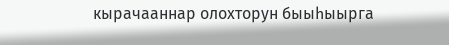кырачааннар олохторун быыһыырга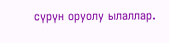сүрүн оруолу ылаллар.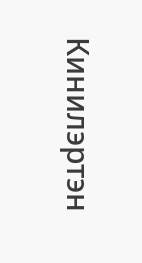Кинилэртэн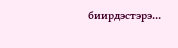биирдэстэрэ…